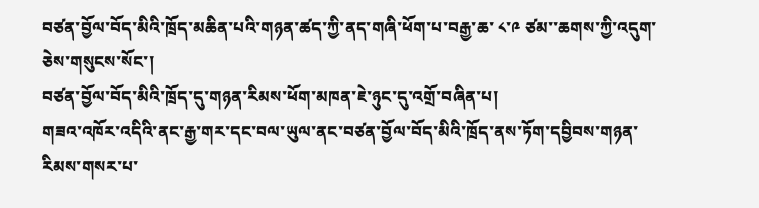བཙན་བྱོལ་བོད་མིའི་ཁྲོད་མཆིན་པའི་གཉན་ཚད་ཀྱི་ནད་གཞི་ཕོག་པ་བརྒྱ་ཆ་ ༨་༩ ཙམ་་ཆགས་ཀྱི་འདུག་ཅེས་གསུངས་སོང་།
བཙན་བྱོལ་བོད་མིའི་ཁྲོད་དུ་གཉན་རིམས་ཕོག་མཁན་ཇེ་ཉུང་དུ་འགྲོ་བཞིན་པ།
གཟའ་འཁོར་འདིའི་ནང་རྒྱ་གར་དང་བལ་ཡུལ་ནང་བཙན་བྱོལ་བོད་མིའི་ཁྲོད་ནས་ཏོག་དབྱིབས་གཉན་རིམས་གསར་པ་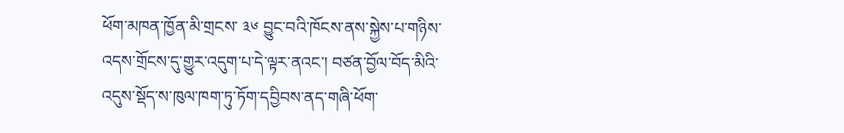ཕོག་མཁན་ཁྱོན་མི་གྲངས་ ༣༦ བྱུང་བའི་ཁོངས་ནས་སྐྱེས་པ་གཉིས་འདས་གྲོངས་དུ་གྱུར་འདུག་པ་དེ་ལྟར་ནའང་། བཙན་བྱོལ་བོད་མིའི་འདུས་སྡོད་ས་ཁུལ་ཁག་ཏུ་ཏོག་དབྱིབས་ནད་གཞི་ཕོག་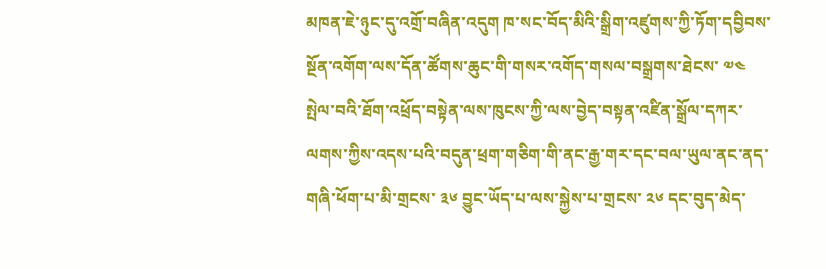མཁན་ཇེ་ཉུང་དུ་འགྲོ་བཞིན་འདུག ཁ་སང་བོད་མིའི་སྒྲིག་འཛུགས་ཀྱི་ཏོག་དབྱིབས་སྔོན་འགོག་ལས་དོན་ཚོགས་ཆུང་གི་གསར་འགོད་གསལ་བསྒྲགས་ཐེངས་ ༧༤ སྤེལ་བའི་ཐོག་འཕྲོད་བསྟེན་ལས་ཁུངས་ཀྱི་ལས་བྱེད་བསྟན་འཛིན་སྒྲོལ་དཀར་ལགས་ཀྱིས་འདས་པའི་བདུན་ཕྲག་གཅིག་གི་ནང་རྒྱ་གར་དང་བལ་ཡུལ་ནང་ནད་གཞི་ཕོག་པ་མི་གྲངས་ ༣༦ བྱུང་ཡོད་པ་ལས་སྐྱེས་པ་གྲངས་ ༢༦ དང་བུད་མེད་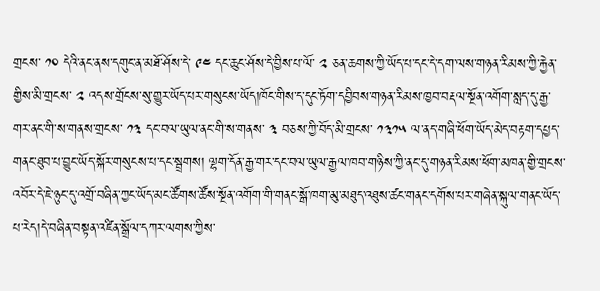གྲངས་ ༡༠ དེའི་ནང་ནས་དགུང་ན་མཐོ་ཤོས་དེ་ ༩༤ དང་ཆུང་ཤོས་དེ་བྱིས་པ་ལོ་ ༢ ཅན་ཆགས་ཀྱི་ཡོད་པ་དང་དེ་དག་ལས་གཉན་རིམས་ཀྱི་རྐྱེན་གྱིས་མི་གྲངས་ ༢ འདས་གྲོངས་སུ་གྱུར་ཡོད་པར་གསུངས་ཡོད།ཁོང་གིས་ད་དུང་ཏོག་དབྱིབས་གཉན་རིམས་ཁྱབ་བརྡལ་སྔོན་འགོག་སླད་དུ་རྒྱ་གར་ནང་གི་ས་གནས་གྲངས་ ༡༣ དང་བལ་ཡུལ་ནང་གི་ས་གནས་ ༣ བཅས་ཀྱི་བོད་མི་གྲངས་ ༡༣༡༥ ལ་ནད་གཞི་ཕོག་ཡོད་མེད་བརྟག་དཔྱད་གནང་ཐུབ་པ་བྱུང་ཡོད་སྐོར་གསུངས་པ་དང་སྦྲགས། ལྷག་དོན་རྒྱ་གར་དང་བལ་ཡུལ་རྒྱལ་ཁབ་གཉིས་ཀྱི་ནང་དུ་གཉན་རིམས་ཕོག་མཁན་གྱི་གྲངས་འབོར་དེ་ཇེ་ཉུང་དུ་འགྲོ་བཞིན་ཀྱང་ཡོད་མང་ཚོགས་ཚོས་སྔོན་འགོག་གི་གནང་སྒོ་ཁག་མུ་མཐུད་འཐུས་ཚང་གནང་དགོས་པར་གཞེན་སྐུལ་གནང་ཡོད་པ་རེད།དེ་བཞིན་བསྟན་འཛིན་སྒྲོལ་དཀར་ལགས་ཀྱིས་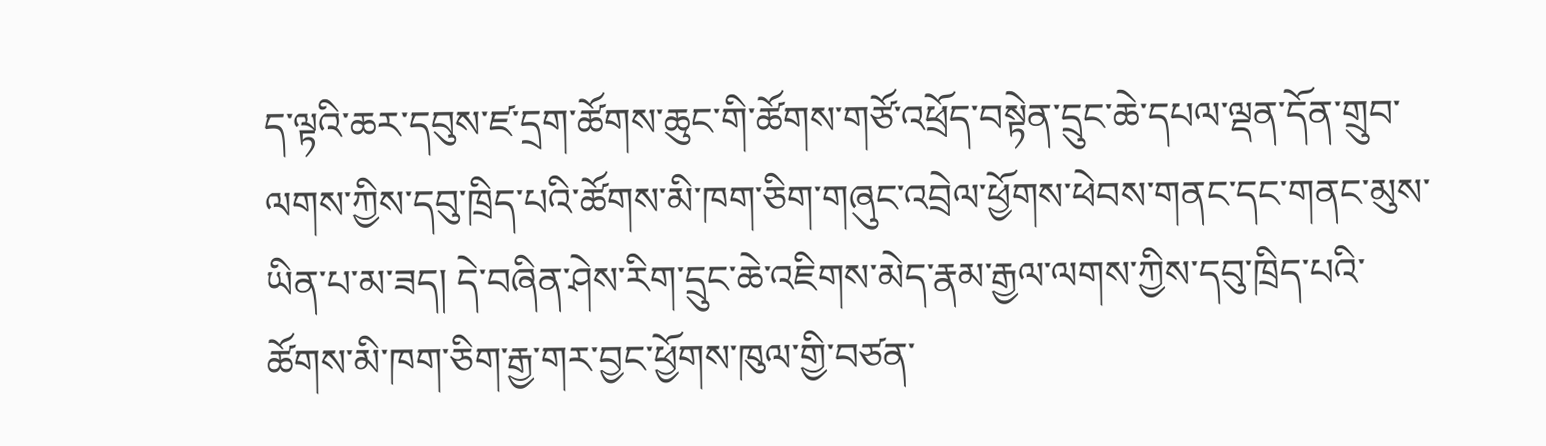ད་ལྟའི་ཆར་དབུས་ཛ་དྲག་ཚོགས་ཆུང་གི་ཚོགས་གཙོ་འཕྲོད་བསྟེན་དྲུང་ཆེ་དཔལ་ལྡན་དོན་གྲུབ་ལགས་ཀྱིས་དབུ་ཁྲིད་པའི་ཚོགས་མི་ཁག་ཅིག་གཞུང་འབྲེལ་ཕྱོགས་ཕེབས་གནང་དང་གནང་མུས་ཡིན་པ་མ་ཟད། དེ་བཞིན་ཤེས་རིག་དྲུང་ཆེ་འཇིགས་མེད་རྣམ་རྒྱལ་ལགས་ཀྱིས་དབུ་ཁྲིད་པའི་ཚོགས་མི་ཁག་ཅིག་རྒྱ་གར་བྱང་ཕྱོགས་ཁུལ་གྱི་བཙན་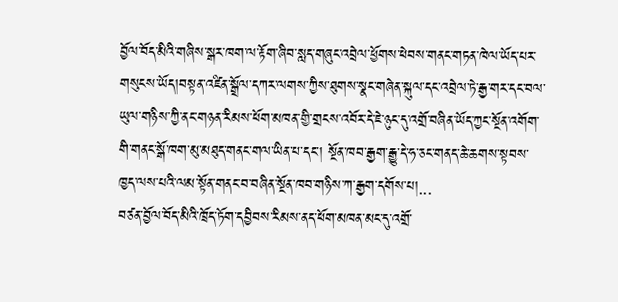བྱོལ་བོད་མིའི་གཞིས་སྒར་ཁག་ལ་རྟོག་ཞིབ་སླད་གཞུང་འབྲེལ་ཕྱོགས་ཕེབས་གནང་གཏན་ཁེལ་ཡོད་པར་གསུངས་ཡོད།བསྟན་འཛིན་སྒྲོལ་དཀར་ལགས་ཀྱིས་ཐུགས་སྣང་གཞེན་སྐུལ་དང་འབྲེལ་ཏེ་རྒྱ་གར་དང་བལ་ཡུལ་གཉིས་ཀྱི་ནང་གཉན་རིམས་ཕོག་མཁན་གྱི་གྲངས་འབོར་དེ་ཇེ་ཉུང་དུ་འགྲོ་བཞིན་ཡོད་ཀྱང་སྔོན་འགོག་གི་གནང་སྒོ་ཁག་མུ་མཐུད་གནང་གལ་ཡིན་པ་དང་། སྔོན་ཁབ་རྒྱག་རྒྱུ་དེ་ཧ་ཅང་གནད་ཆེ་ཆགས་སྟབས་ཁྱད་ལས་པའི་ལམ་སྟོན་གནང་བ་བཞིན་སྔོན་ཁབ་གཉིས་ཀ་རྒྱག་དགོས་པ།...
བཙན་བྱོལ་བོད་མིའི་ཁྲོད་ཏོག་དབྱིབས་རིམས་ནད་ཕོག་མཁན་མང་དུ་འགྲོ་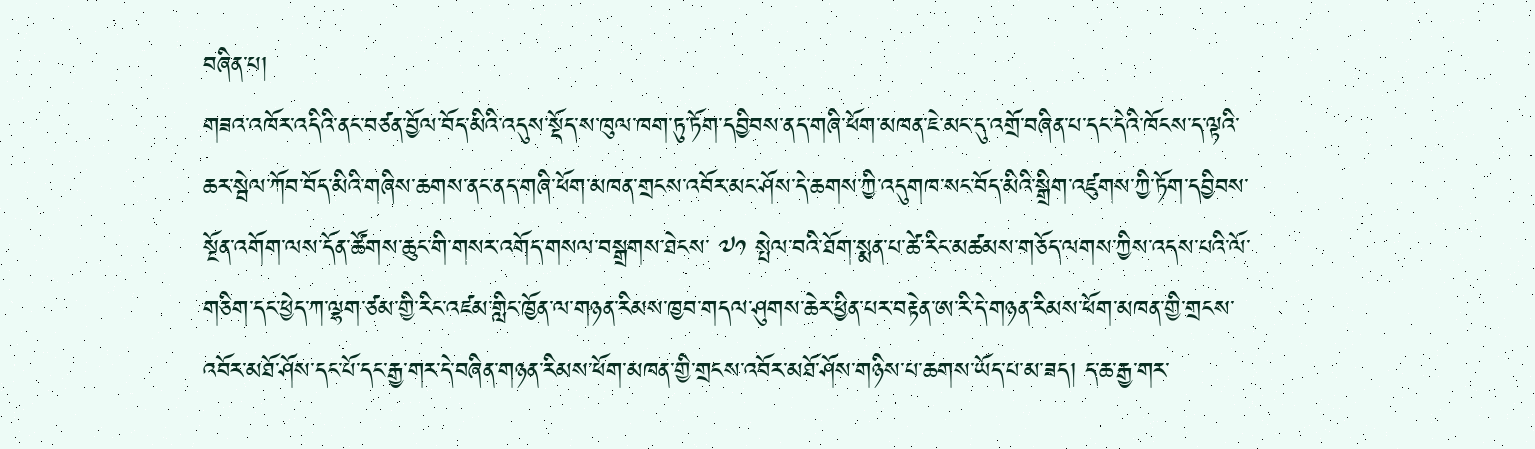བཞིན་པ།
གཟའ་འཁོར་འདིའི་ནང་བཙན་བྱོལ་བོད་མིའི་འདུས་སྡོད་ས་ཁུལ་ཁག་ཏུ་ཏོག་དབྱིབས་ནད་གཞི་ཕོག་མཁན་ཇེ་མང་དུ་འགྲོ་བཞིན་པ་དང་དེའི་ཁོངས་ད་ལྟའི་ཆར་སྦེལ་ཀོབ་བོད་མིའི་གཞིས་ཆགས་ནང་ནད་གཞི་ཕོག་མཁན་གྲངས་འབོར་མང་ཤོས་དེ་ཆགས་ཀྱི་འདུགཁ་སང་བོད་མིའི་སྒྲིག་འཛུགས་ཀྱི་ཏོག་དབྱིབས་སྔོན་འགོག་ལས་དོན་ཚོགས་ཆུང་གི་གསར་འགོད་གསལ་བསྒྲགས་ཐེངས་ ༧༡ སྤེལ་བའི་ཐོག་སྨན་པ་ཚེ་རིང་མཚམས་གཅོད་ལགས་ཀྱིས་འདས་པའི་ལོ་གཅིག་དང་ཕྱེད་ཀ་ལྷག་ཙམ་གྱི་རིང་འཛམ་གླིང་ཁྱོན་ལ་གཉན་རིམས་ཁྱབ་གདལ་ཤུགས་ཆེར་ཕྱིན་པར་བརྟེན་ཨ་རི་དེ་གཉན་རིམས་ཕོག་མཁན་གྱི་གྲངས་འབོར་མཐོ་ཤོས་དང་པོ་དང་རྒྱ་གར་དེ་བཞིན་གཉན་རིམས་ཕོག་མཁན་གྱི་གྲངས་འབོར་མཐོ་ཤོས་གཉིས་པ་ཆགས་ཡོད་པ་མ་ཟད། ད་ཆ་རྒྱ་གར་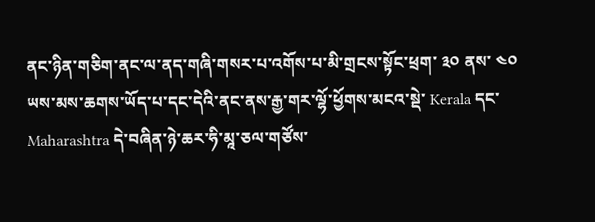ནང་ཉིན་གཅིག་ནང་ལ་ནད་གཞི་གསར་པ་འགོས་པ་མི་གྲངས་སྟོང་ཕྲག་ ༣༠ ནས་ ༤༠ ཡས་མས་ཆགས་ཡོད་པ་དང་དེའི་ནང་ནས་རྒྱ་གར་ལྷོ་ཕྱོགས་མངའ་སྡེ་ Kerala དང་ Maharashtra དེ་བཞིན་ཉེ་ཆར་ཧི་མཱ་ཅལ་གཙོས་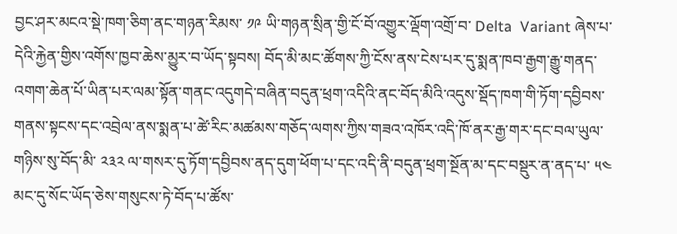བྱང་ཤར་མངའ་སྡེ་ཁག་ཅིག་ནང་གཉན་རིམས་ ༡༩ ཡི་གཉན་སྲིན་གྱི་ངོ་བོ་འགྱུར་ལྡོག་འགྲོ་བ་ Delta  Variant ཞེས་པ་དེའི་རྐྱེན་གྱིས་འགོས་ཁྱབ་ཆེས་མྱུར་བ་ཡོད་སྟབས། བོད་མི་མང་ཚོགས་ཀྱི་ངོས་ནས་ངེས་པར་དུ་སྨན་ཁབ་རྒྱག་རྒྱུ་གནད་འགག་ཆེན་པོ་ཡིན་པར་ལམ་སྟོན་གནང་འདུགདེ་བཞིན་བདུན་ཕྲག་འདིའི་ནང་བོད་མིའི་འདུས་སྡོད་ཁག་གི་ཏོག་དབྱིབས་གནས་སྟངས་དང་འབྲེལ་ནས་སྨན་པ་ཚེ་རིང་མཚམས་གཅོད་ལགས་ཀྱིས་གཟའ་འཁོར་འདི་ཁོ་ནར་རྒྱ་གར་དང་བལ་ཡུལ་གཉིས་སུ་བོད་མི་ ༢༣༢ ལ་གསར་དུ་ཏོག་དབྱིབས་ནད་དུག་ཕོག་པ་དང་འདི་ནི་བདུན་ཕྲག་སྔོན་མ་དང་བསྡུར་ན་ནད་པ་ ༥༤ མང་དུ་སོང་ཡོད་ཅེས་གསུངས་ཏེ་བོད་པ་ཚོས་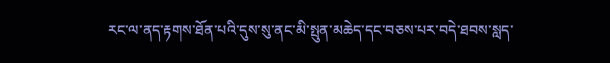རང་ལ་ནད་རྟགས་ཐོན་པའི་དུས་སུ་ནང་མི་སྤུན་མཆེད་དང་བཅས་པར་བདེ་ཐབས་སླད་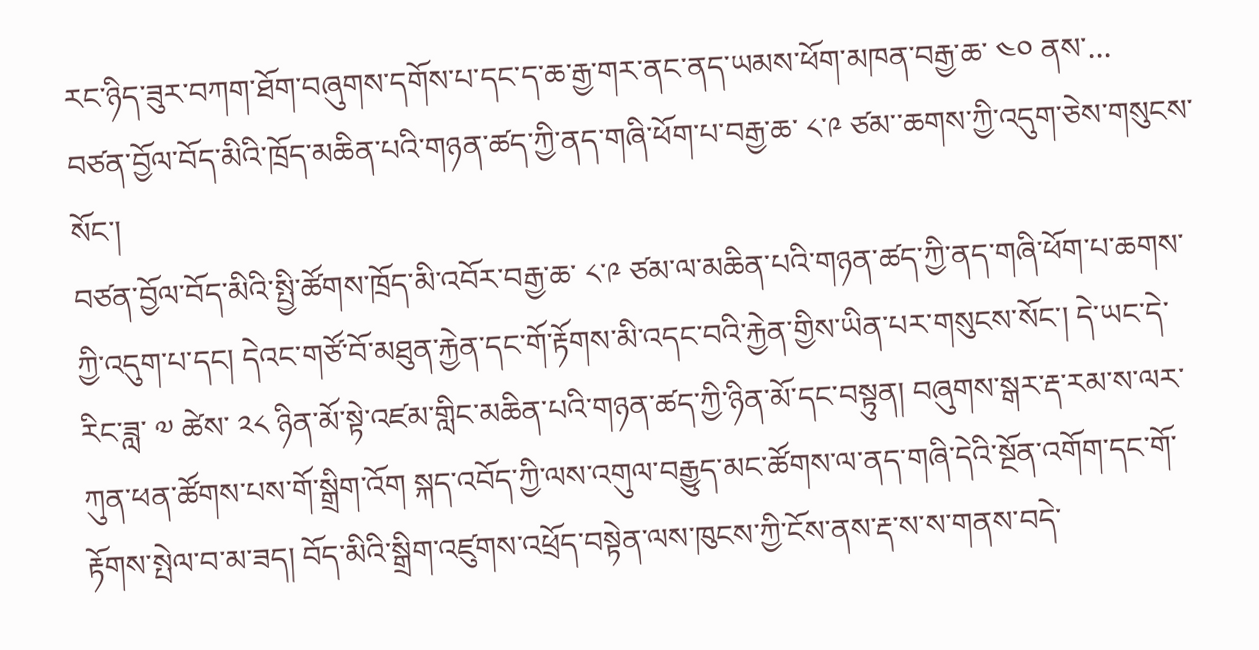རང་ཉིད་ཟུར་བཀག་ཐོག་བཞུགས་དགོས་པ་དང་ད་ཆ་རྒྱ་གར་ནང་ནད་ཡམས་ཕོག་མཁན་བརྒྱ་ཆ་ ༤༠ ནས་...
བཙན་བྱོལ་བོད་མིའི་ཁྲོད་མཆིན་པའི་གཉན་ཚད་ཀྱི་ནད་གཞི་ཕོག་པ་བརྒྱ་ཆ་ ༨་༩ ཙམ་་ཆགས་ཀྱི་འདུག་ཅེས་གསུངས་སོང་།
བཙན་བྱོལ་བོད་མིའི་སྤྱི་ཚོགས་ཁྲོད་མི་འབོར་བརྒྱ་ཆ་ ༨་༩ ཙམ་ལ་མཆིན་པའི་གཉན་ཚད་ཀྱི་ནད་གཞི་ཕོག་པ་ཆགས་ཀྱི་འདུག་པ་དང། དེའང་གཙོ་བོ་མཐུན་རྐྱེན་དང་གོ་རྟོགས་མི་འདང་བའི་རྐྱེན་གྱིས་ཡིན་པར་གསུངས་སོང་། དེ་ཡང་དེ་རིང་ཟླ་ ༧ ཚེས་ ༢༨ ཉིན་མོ་སྟེ་འཛམ་གླིང་མཆིན་པའི་གཉན་ཚད་ཀྱི་ཉིན་མོ་དང་བསྟུན། བཞུགས་སྒར་རྡ་རམ་ས་ལར་ཀུན་ཕན་ཚོགས་པས་གོ་སྒྲིག་འོག སྐད་འབོད་ཀྱི་ལས་འགུལ་བརྒྱུད་མང་ཚོགས་ལ་ནད་གཞི་དེའི་སྔོན་འགོག་དང་གོ་རྟོགས་སྤེལ་བ་མ་ཟད། བོད་མིའི་སྒྲིག་འཛུགས་འཕྲོད་བསྟེན་ལས་ཁུངས་ཀྱི་ངོས་ནས་རྡ་ས་ས་གནས་བདེ་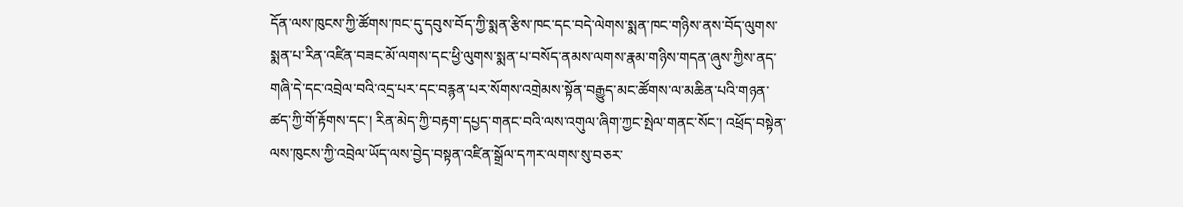དོན་ལས་ཁུངས་ཀྱི་ཚོགས་ཁང་དུ་དབུས་བོད་ཀྱི་སྨན་རྩིས་ཁང་དང་བདེ་ལེགས་སྨན་ཁང་གཉིས་ནས་བོད་ལུགས་སྨན་པ་རིན་འཛིན་བཟང་མོ་ལགས་དང་ཕྱི་ལུགས་སྨན་པ་བསོད་ནམས་ལགས་རྣམ་གཉིས་གདན་ཞུས་ཀྱིས་ནད་གཞི་དེ་དང་འབྲེལ་བའི་འདྲ་པར་དང་བརྙན་པར་སོགས་འགྲེམས་སྟོན་བརྒྱུད་མང་ཚོགས་ལ་མཆིན་པའི་གཉན་ཚད་ཀྱི་གོ་རྟོགས་དང་། རིན་མེད་ཀྱི་བརྟག་དཔྱད་གནང་བའི་ལས་འགུལ་ཞིག་ཀྱང་སྤེལ་གནང་སོང་། འཕྲོད་བསྟེན་ལས་ཁུངས་ཀྱི་འབྲེལ་ཡོད་ལས་བྱེད་བསྟན་འཛིན་སྒྲོལ་དཀར་ལགས་སུ་བཅར་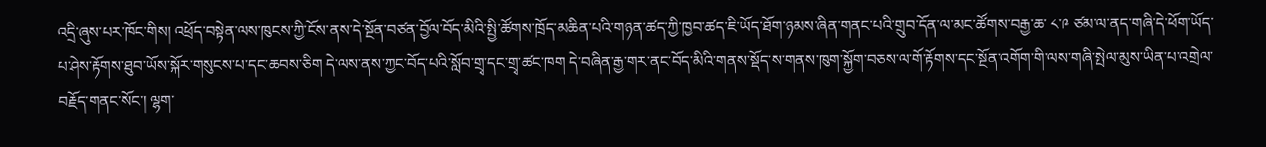འདྲི་ཞུས་པར་ཁོང་གིས། འཕྲོད་བསྟེན་ལས་ཁུངས་ཀྱི་ངོས་ནས་དེ་སྔོན་བཙན་བྱོལ་བོད་མིའི་སྤྱི་ཚོགས་ཁྲོད་མཆིན་པའི་གཉན་ཚད་ཀྱི་ཁྱབ་ཚད་ཇི་ཡོད་ཐོག་ཉམས་ཞིན་གནང་པའི་གྲུབ་དོན་ལ་མང་ཚོགས་བརྒྱ་ཆ་ ༨་༩ ཙམ་ལ་ནད་གཞི་དེ་ཕོག་ཡོད་པ་ཤེས་རྟོགས་ཐུབ་ཡོས་སྐོར་གསུངས་པ་དང་ཆབས་ཅིག དེ་ལས་ནས་ཀྱང་བོད་པའི་སློབ་གྲྭ་དང་གྲྭ་ཚང་ཁག དེ་བཞིན་རྒྱ་གར་ནང་བོད་མིའི་གནས་སྡོད་ས་གནས་ཁུག་སྐྱོག་བཅས་ལ་གོ་རྟོགས་དང་སྔོན་འགོག་གི་ལས་གཞི་སྤེལ་མུས་ཡིན་པ་འགྲེལ་བརྗོད་གནང་སོང་། ལྷག་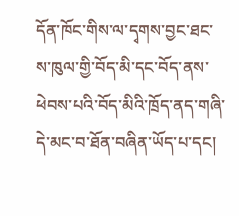དོན་ཁོང་གིས་ལ་དྭགས་བྱང་ཐང་ས་ཁུལ་གྱི་བོད་མི་དང་བོད་ནས་ཕེབས་པའི་བོད་མིའི་ཁྲོད་ནད་གཞི་དེ་མང་བ་ཐོན་བཞིན་ཡོད་པ་དང།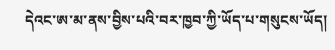དེའང་ཨ་མ་ནས་བྱིས་པའི་བར་ཁྱབ་ཀྱི་ཡོད་པ་གསུངས་ཡོད།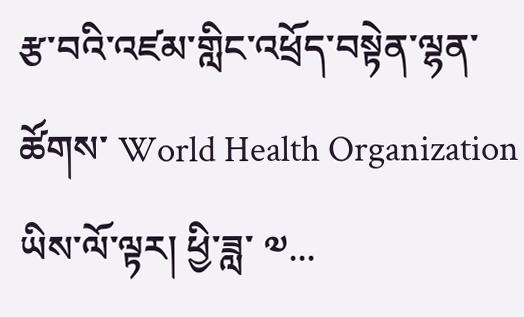རྩ་བའི་འཛམ་གླིང་འཕྲོད་བསྟེན་ལྷན་ཚོགས་ World Health Organization ཡིས་ལོ་ལྟར། ཕྱི་ཟླ་ ༧...